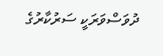ދުވަސްވަރަކީ ސަރުކާރުގެ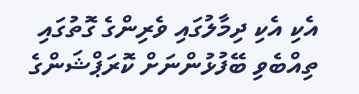އެކި އެކި ދިމާލުގައި ވެރިންގެ ގޮތުގައި ތިއްބެވި ބޭފުޅުންނަށް ކޮރަޕްޝަންގެ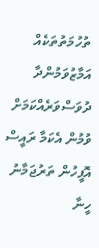ތުހުމަތުތަކެއް އަމާޒުވަމުންދާ ދުވަސްވަރެއްކަމަށް ވުމުން އެކަމާ ރައީސް އޮފީހުން ތަރުޖަމާނު ހީނާ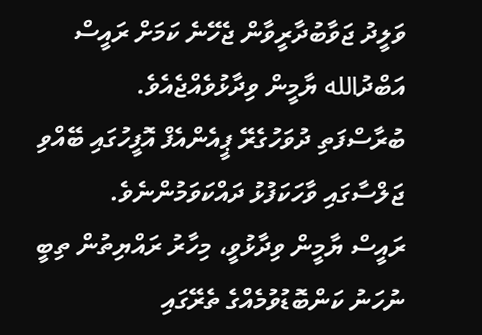ވަލީދު ޖަވާބުދާރީވާން ޖެހޭނެ ކަމަށް ރައީސް އަބްދުالله ޔާމީން ވިދާޅުވެއްޖެއެވެ.
ބުރާސްފަތި ދުވަހުގެރޭ ޕީއެންއެފް އޮފީހުގައި ބޭއްވި ޖަލްސާގައި ވާހަކަފުޅު ދައްކަވަމުންނެވެ.
ރައީސް ޔާމީން ވިދާޅުވީ، މިހާރު ރައްޔިތުން ތިބީ ނުހަނު ކަންބޮޑުވުމެއްގެ ތެރޭގައި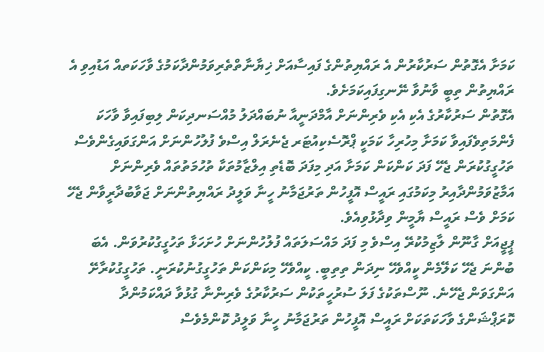ކަމަށާ އެގޮތުން ސަރުކާރުން އެ ރައްޔިތުންގެ ފައިސާއަށް ޚިޔާނާތްތެރިވަމުންދާކަމުގެ ވާހަކަތއް އަޑުއިވި އެ ރައްޔިތުން ތިބީ ވާނުވާ ނޭނގިފައިކަމަށެވެ.
އެގޮތުން ސަރުކާރުގެ އެކި އެކި ވެރިންނަށް އާމްދަނީއާ ނުބައްދަލު މުއްސަނދިކަން ލިބިފައިވާ ވާހަކަ ފެންމަތިވެފައިވާ ކަމަށާ މިހުރިހާ ކަމަކީ ޕްރޮސެކިއުޓަރ ޖެނެރަލް އިސްވެ ފުލުހުންނަށް އަންގަވައިގެންވެސް ތަހުގީގުކުރަން ޖެހޭ ފަދަ ކަންކަން ކަމަށާ އަދި މިފަދަ ބޮޑެތި އިލްޒާމުތަކާ ތުހުމަތުތައް ވެރިންނަށް އަމާޒުވަމުންދާއިރު މިކަމުގައި ރައީސް އޮފީހުން ތަރުޖަމާނު ހީނާ ވަލީދު ރައްޔިތުންނަށް ޖަވާބުދާރީވާން ޖެހޭ ކަމަށް ވެސް ރައީސް ޔާމީން ވިދާޅުވިއެވެ.
ޕީޖީއަށް ގާނޫން ލާޒިމުކުރޭ އިސްވެ މި ފަދަ މައްސަލަތައް ފުލުހުންނަށް ހުށަހަޅާ ތަހުގީގުކުރުވަން. އެބަ ބުންނަ ޖެހޭ ކަލޭމެން ކީއްވެހޭ ނިދަން ތިތިބީ. ކީއްވެހޭ މިކަންކަން ތަހުގީގުނުކުރަނީ. ތަހުގީގުކުރާށޭ އަންގަވަން ޖެހޭނެ. ނޫސްތަކުގެ ފަލަ ސުރުހީތަކުން ސަރުކާރުގެ ވެރިންނާ ގުޅުވާ ދައްކަމުންދާ ކޮރަޕްޝަންގެ ވާހަކަތަކަށް ރައީސް އޮފީހުން ތަރުޖަމާނު ހީނާ ވަލީދު ކޮންމެވެސް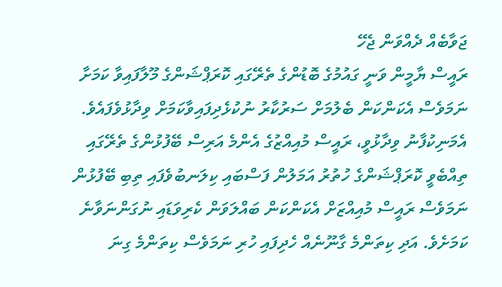ޖަވާބެއް ދެއްވަން ޖެހޭ
ރައީސް ޔާމީން ވަނީ ގައުމުގެ ބޮޑުންގެ ތެރޭގައި ކޮރަޕްޝަންގެ މޫލާފައިވާ ކަމަށާ ނަމަވެސް އެކަންކަން ބެލުމަށް ސަރުކާރު ނުކުޅެދިފައިވާކަމަށް ވިދާޅުވެފައެވެ. އެމަނިކުފާނު ވިދާޅުވީ، ރައީސް މުއިއްޒުގެ އެންމެ އަރިސް ބޭފުޅުންގެ ތެރޭގައި ތިއްބެވީ ކޮރަޕްޝަންގެ ހުތުރު އަމަލުން ފަސްބައި ކިލަނބުވެފައި ތިބި ބޭފުޅުން ނަމަވެސް ރައީސް މުއިއްޒަށް އެކަންކަން ބައްލަވަން ކެރިވަޑައި ނުގަންނަވާނެ ކަމަށެވެ. އަދި ކިތަންމެ ގާނޫނެއް ހެދިފައި ހުރި ނަމަވެސް ކިތަންމެ ގިނަ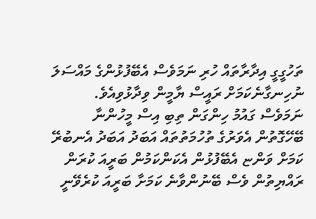ތަހުގީގީ އިދާރާތައް ހުރި ނަމަވެސް އެބޭފުޅުންގެ މައްސަލަ ނުހިނގާނެކަމަށް ރައީސް ޔާމީން ވިދާޅުވިއެވެ.
ނަމަވެސް ގައުމު ހިންގަން ތިބި އިސް މީހުންނާ ބޭހޭގޮތުން އެވަރުގެ ތުހުމަތުތައް އަބަދު އަބަދު އެނބުރޭ ކަމަށް ވަންޏ އެބޭފުޅުން އެކަންކަމުން ބަރީއަ ކުރަން ރައްޔިތުން ވެސް ބޭނުންވާނެ ކަމަށާ ބަރީއަ ކުރެވޭނީ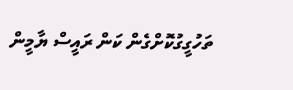ތަހުގީގުކޮށްގެން ކަން ރައީސް ޔާމީން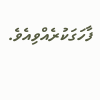ފާހަގަކުރެއްވިއެވެ.